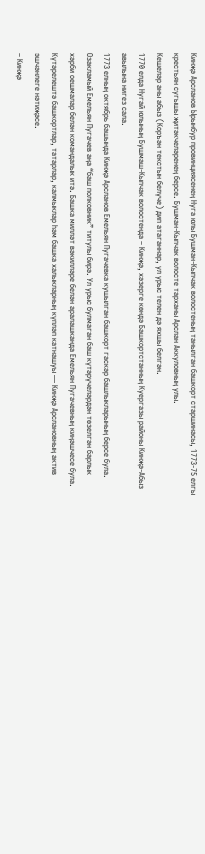Кинҗә Арсланов Ырынбур провинциясенең Нуга юлы Бушман-Кыпчак волостеның танылган башкорт старшинасы, 1773-75 елгы крестьян сугышы җитәкчеләренең берсе. Бушман-Кыпчак волосте тарханы Арслан Аккуловның улы.
Кешеләр аны абыз (Коръән текстын белүче) дип атаганнар, ул урыс телен дә яхшы белгән.
1770 елда Нугай юлының Бушмаш-Кыпчак волостенда – Кинҗә, хәзерге көндә Башкортстанның Куергазы районы Кинҗә-Абыз авылына нигез сала.
1773 елның октябрь башында Кинҗә Арсланов Емельян Пугачевка кушылган башкорт гаскәр башлыкларының берсе була. Озакламый Емельян Пугачев аңа “баш полковник” титулы бирә. Ул урыс булмаган баш күтәрүчеләрдән төзелгән барлык хәрби оешмалар белән командалык итә. Башка милләт вәкилләре белән аралашканда Емельян Пугачевның киңәшчесе була.
Күтәрелештә башкортлар, татарлар, калмыклар һәм башка халыкларның күпләп катнашуы — Кинҗә Арслановның актив эшчәнлеге нәтиҗәсе.
– Кинҗә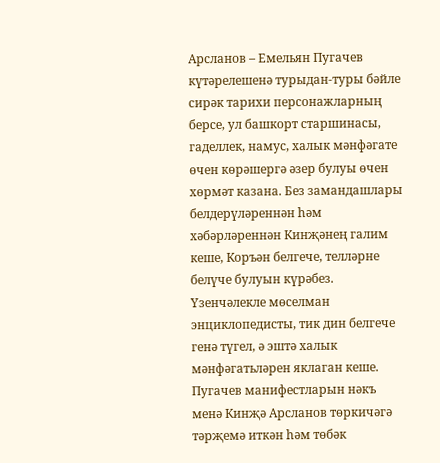Арсланов – Емельян Пугачев күтәрелешенә турыдан-туры бәйле сирәк тарихи персонажларның берсе, ул башкорт старшинасы, гаделлек, намус, халык мәнфәгате өчен көрәшергә әзер булуы өчен хөрмәт казана. Без замандашлары белдерүләреннән һәм хәбәрләреннән Кинҗәнең галим кеше, Коръән белгече, телләрне белүче булуын күрәбез. Үзенчәлекле мөселман энциклопедисты, тик дин белгече генә түгел, ә эштә халык мәнфәгатьләрен яклаган кеше. Пугачев манифестларын нәкъ менә Кинҗә Арсланов төркичәгә тәрҗемә иткән һәм төбәк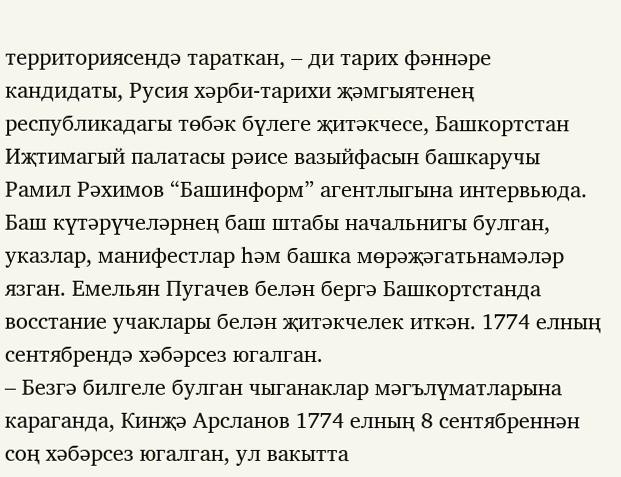территориясендә тараткан, – ди тарих фәннәре кандидаты, Русия хәрби-тарихи җәмгыятенең республикадагы төбәк бүлеге җитәкчесе, Башкортстан Иҗтимагый палатасы рәисе вазыйфасын башкаручы Рамил Рәхимов “Башинформ” агентлыгына интервьюда.
Баш күтәрүчеләрнең баш штабы начальнигы булган, указлар, манифестлар һәм башка мөрәҗәгатьнамәләр язган. Емельян Пугачев белән бергә Башкортстанда восстание учаклары белән җитәкчелек иткән. 1774 елның сентябрендә хәбәрсез югалган.
– Безгә билгеле булган чыганаклар мәгълүматларына караганда, Кинҗә Арсланов 1774 елның 8 сентябреннән соң хәбәрсез югалган, ул вакытта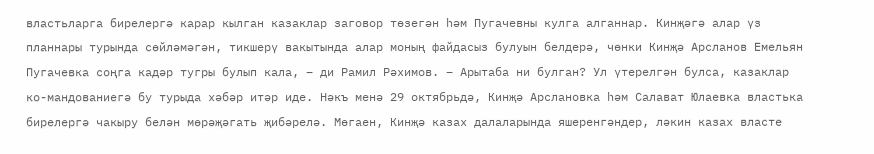властьларга бирелергә карар кылган казаклар заговор төзегән һәм Пугачевны кулга алганнар. Кинҗәгә алар үз планнары турында сөйләмәгән, тикшерү вакытында алар моның файдасыз булуын белдерә, чөнки Кинҗә Арсланов Емельян Пугачевка соңга кадәр тугры булып кала, – ди Рамил Рәхимов. – Арытаба ни булган? Ул үтерелгән булса, казаклар ко-мандованиегә бу турыда хәбәр итәр иде. Нәкъ менә 29 октябрьдә, Кинҗә Арслановка һәм Салават Юлаевка властька бирелергә чакыру белән мөрәҗәгать җибәрелә. Мөгаен, Кинҗә казах далаларында яшеренгәндер, ләкин казах власте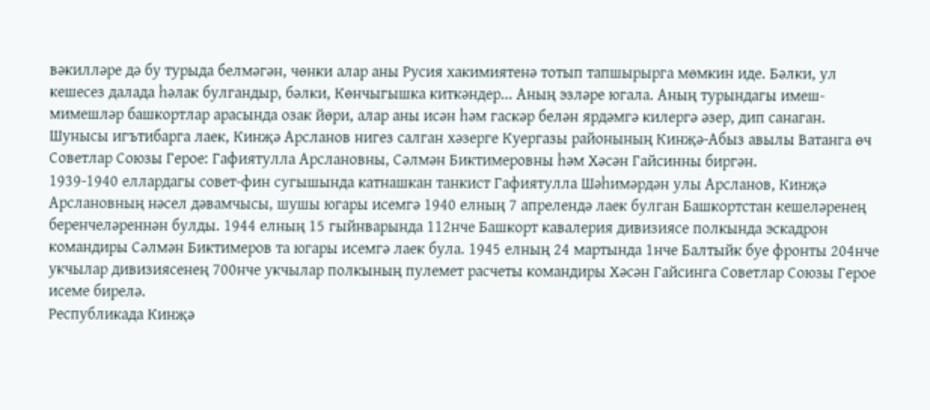вәкилләре дә бу турыда белмәгән, чөнки алар аны Русия хакимиятенә тотып тапшырырга мөмкин иде. Бәлки, ул кешесез далада һәлак булгандыр, бәлки, Көнчыгышка киткәндер... Аның эзләре югала. Аның турындагы имеш-мимешләр башкортлар арасында озак йөри, алар аны исән һәм гаскәр белән ярдәмгә килергә әзер, дип санаган.
Шунысы игътибарга лаек, Кинҗә Арсланов нигез салган хәзерге Куергазы районының Кинҗә-Абыз авылы Ватанга өч Советлар Союзы Герое: Гафиятулла Арслановны, Сәлмән Биктимеровны һәм Хәсән Гайсинны биргән.
1939-1940 еллардагы совет-фин сугышында катнашкан танкист Гафиятулла Шәһимәрдән улы Арсланов, Кинҗә Арслановның нәсел дәвамчысы, шушы югары исемгә 1940 елның 7 апрелендә лаек булган Башкортстан кешеләренең беренчеләреннән булды. 1944 елның 15 гыйнварында 112нче Башкорт кавалерия дивизиясе полкында эскадрон командиры Сәлмән Биктимеров та югары исемгә лаек була. 1945 елның 24 мартында 1нче Балтыйк буе фронты 204нче укчылар дивизиясенең 700нче укчылар полкының пулемет расчеты командиры Хәсән Гайсинга Советлар Союзы Герое исеме бирелә.
Республикада Кинҗә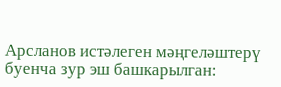Арсланов истәлеген мәңгеләштерү буенча зур эш башкарылган: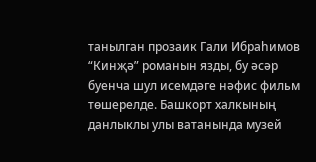танылган прозаик Гали Ибраһимов “Кинҗә” романын язды, бу әсәр буенча шул исемдәге нәфис фильм төшерелде. Башкорт халкының данлыклы улы ватанында музей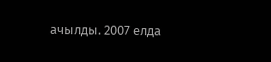ачылды. 2007 елда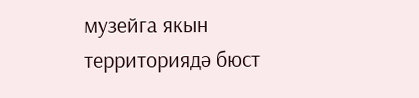музейга якын территориядә бюст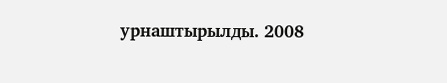урнаштырылды. 2008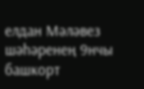елдан Мәләвез шәһәренең 9нчы башкорт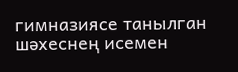гимназиясе танылган шәхеснең исемен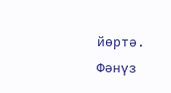йөртә.
Фәнүз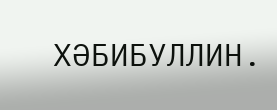ХӘБИБУЛЛИН.